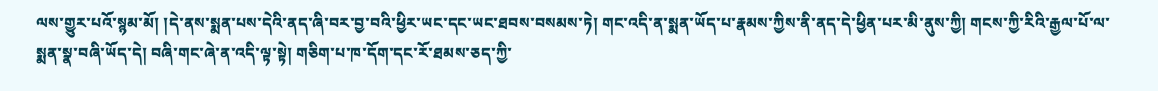ལས་གྱུར་པའོ་སྙམ་མོ། །དེ་ནས་སྨན་པས་དེའི་ནད་ཞི་བར་བྱ་བའི་ཕྱིར་ཡང་དང་ཡང་ཐབས་བསམས་ཏེ། གང་འདི་ན་སྨན་ཡོད་པ་རྣམས་ཀྱིས་ནི་ནད་དེ་ཕྱིན་པར་མི་ནུས་ཀྱི། གངས་ཀྱི་རིའི་རྒྱལ་པོ་ལ་སྨན་སྣ་བཞི་ཡོད་དེ། བཞི་གང་ཞེ་ན་འདི་ལྟ་སྟེ། གཅིག་པ་ཁ་དོག་དང་རོ་ཐམས་ཅད་ཀྱི་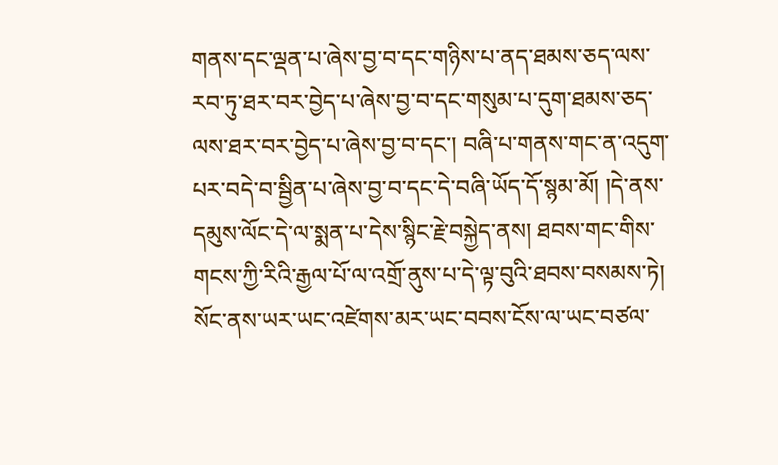གནས་དང་ལྡན་པ་ཞེས་བྱ་བ་དང་གཉིས་པ་ནད་ཐམས་ཅད་ལས་རབ་ཏུ་ཐར་བར་བྱེད་པ་ཞེས་བྱ་བ་དང་གསུམ་པ་དུག་ཐམས་ཅད་ལས་ཐར་བར་བྱེད་པ་ཞེས་བྱ་བ་དང་། བཞི་པ་གནས་གང་ན་འདུག་པར་བདེ་བ་སྦྱིན་པ་ཞེས་བྱ་བ་དང་དེ་བཞི་ཡོད་དོ་སྙམ་མོ། །དེ་ནས་དམུས་ལོང་དེ་ལ་སྨན་པ་དེས་སྙིང་རྗེ་བསྐྱེད་ནས། ཐབས་གང་གིས་གངས་ཀྱི་རིའི་རྒྱལ་པོ་ལ་འགྲོ་ནུས་པ་དེ་ལྟ་བུའི་ཐབས་བསམས་ཏེ། སོང་ནས་ཡར་ཡང་འཛེགས་མར་ཡང་བབས་ངོས་ལ་ཡང་བཙལ་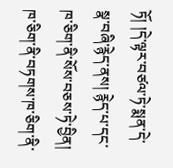ཏོ། །དེ་ལྟར་བཙལ་ཏེ་སྨན་དེ་སྣ་བཞི་རྙེད་ནས། རྙེད་པ་དང་ཁ་ཅིག་ནི་སོས་བཅས་ཏེ་བྱིན། ཁ་ཅིག་ནི་བཏགས་ཁ་ཅིག་ནི་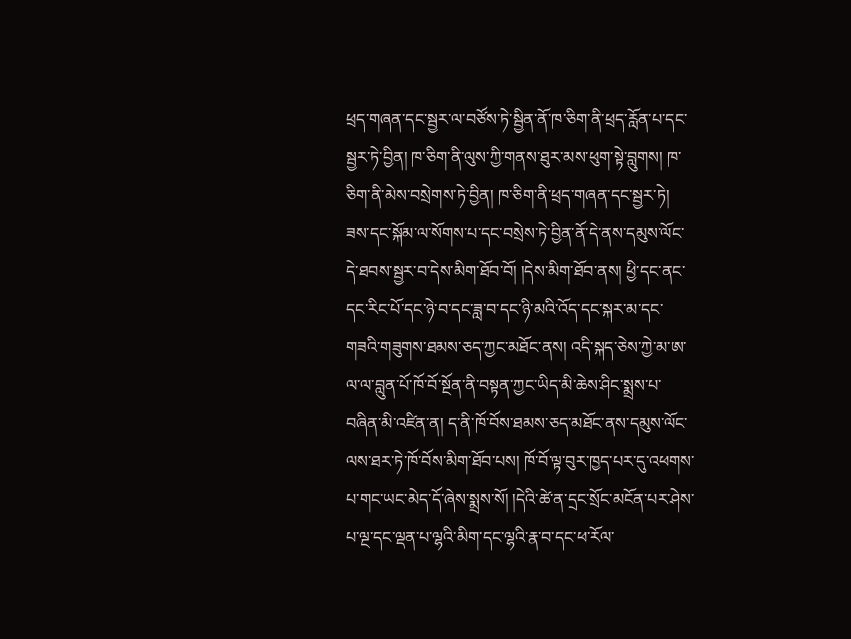ཕྲད་གཞན་དང་སྦྱར་ལ་བཙོས་ཏེ་སྦྱིན་ནོ་ཁ་ཅིག་ནི་ཕྲད་རློན་པ་དང་སྦྱར་ཏེ་བྱིན། ཁ་ཅིག་ནི་ལུས་ཀྱི་གནས་ཐུར་མས་ཕུག་སྟེ་བླུགས། ཁ་ཅིག་ནི་མེས་བསྲེགས་ཏེ་བྱིན། ཁ་ཅིག་ནི་ཕྲད་གཞན་དང་སྦྱར་ཏེ། ཟས་དང་སྐོམ་ལ་སོགས་པ་དང་བསྲེས་ཏེ་བྱིན་ནོ་དེ་ནས་དམུས་ལོང་དེ་ཐབས་སྦྱར་བ་དེས་མིག་ཐོབ་བོ། །དེས་མིག་ཐོབ་ནས། ཕྱི་དང་ནང་དང་རིང་པོ་དང་ཉེ་བ་དང་ཟླ་བ་དང་ཉི་མའི་འོད་དང་སྐར་མ་དང་གཟའི་གཟུགས་ཐམས་ཅད་ཀྱང་མཐོང་ནས། འདི་སྐད་ཅེས་ཀྱེ་མ་ཨ་ལ་ལ་བླུན་པོ་ཁོ་བོ་སྔོན་ནི་བསྟན་ཀྱང་ཡིད་མི་ཆེས་ཤིང་སྨྲས་པ་བཞིན་མི་འཛིན་ན། ད་ནི་ཁོ་བོས་ཐམས་ཅད་མཐོང་ནས་དམུས་ལོང་ལས་ཐར་ཏེ་ཁོ་བོས་མིག་ཐོབ་པས། ཁོ་བོ་ལྟ་བུར་ཁྱད་པར་དུ་འཕགས་པ་གང་ཡང་མེད་དོ་ཞེས་སྨྲས་སོ། །དེའི་ཚེ་ན་དྲང་སྲོང་མངོན་པར་ཤེས་པ་ལྔ་དང་ལྡན་པ་ལྷའི་མིག་དང་ལྷའི་རྣ་བ་དང་ཕ་རོལ་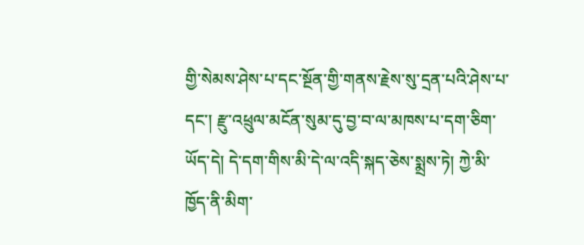གྱི་སེམས་ཤེས་པ་དང་སྔོན་གྱི་གནས་རྗེས་སུ་དྲན་པའི་ཤེས་པ་དང་། རྫུ་འཕྲུལ་མངོན་སུམ་དུ་བྱ་བ་ལ་མཁས་པ་དག་ཅིག་ཡོད་དེ། དེ་དག་གིས་མི་དེ་ལ་འདི་སྐད་ཅེས་སྨྲས་ཏེ། ཀྱེ་མི་ཁྱོད་ནི་མིག་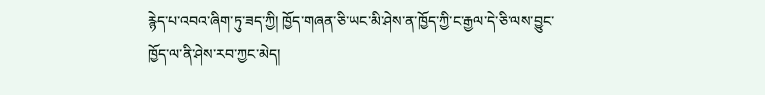རྙེད་པ་འབའ་ཞིག་ཏུ་ཟད་ཀྱི། ཁྱོད་གཞན་ཅི་ཡང་མི་ཤེས་ན་ཁྱོད་ཀྱི་ང་རྒྱལ་དེ་ཅི་ལས་བྱུང་ཁྱོད་ལ་ནི་ཤེས་རབ་ཀྱང་མེད།